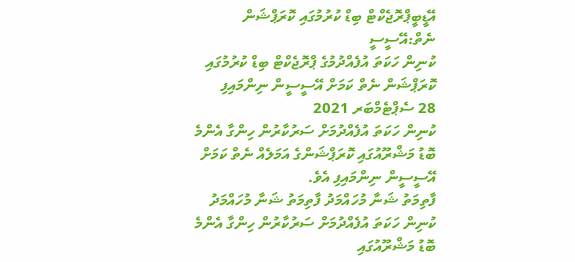އޭޑީބީޕްރޮޖެކްޓް ބިޑް ކުރުމުގައި ކޮރަޕްޝަން ނެތް:އޭސީސީ
ކުނިން ހަކަތަ އުފެއްދުމުގެ ޕްރޮޖެކްޓް ބިޑް ކުރުމުގައި ކޮރަޕްޝަން ނެތް ކަމަށް އޭސީސީން ނިންމައިފި
28 ސެޕްޓެމްބަރ 2021
ކުނިން ހަކަތަ އުފެއްދުމަށް ސަރުކާރުން ހިންގާ އެންމެ ބޮޑު މަޝްރޫއުގައި ކޮރަޕްޝަންގެ އަމަލެއް ނެތް ކަމަށް އޭސީސީން ނިންމައިފި އެވެ.
ފާތިމަތު ޝަނާ މުހައްމަދު ފާތިމަތު ޝަނާ މުހައްމަދު
ކުނިން ހަކަތަ އުފެއްދުމަށް ސަރުކާރުން ހިންގާ އެންމެ ބޮޑު މަޝްރޫއުގައި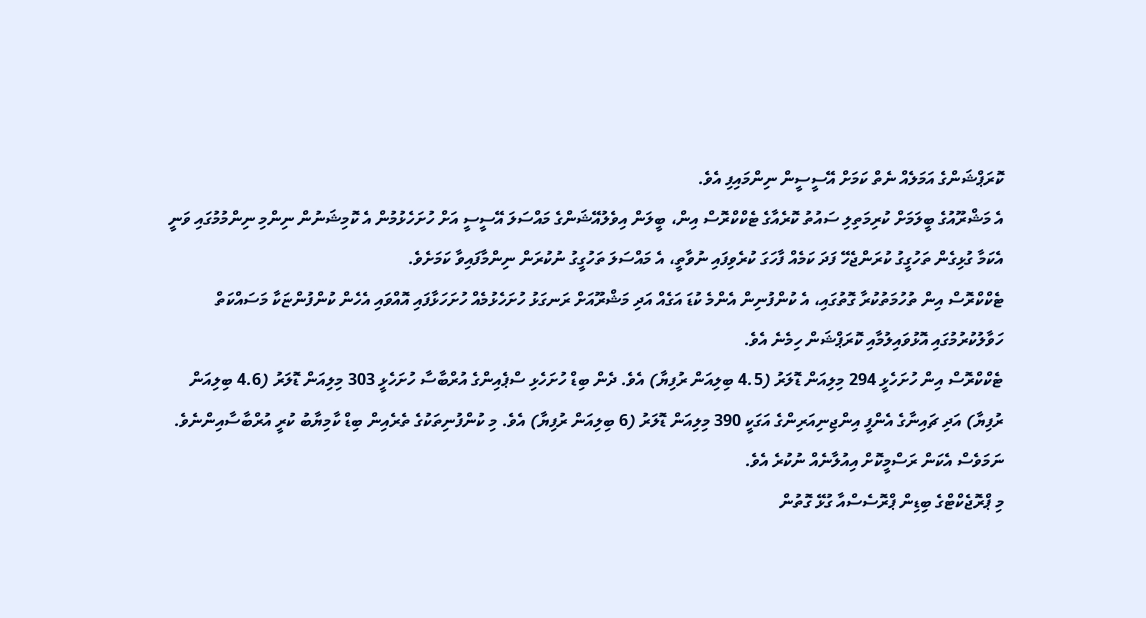ކޮރަޕްޝަންގެ އަމަލެއް ނެތް ކަމަށް އޭސީސީން ނިންމައިފި އެވެ.
އެ މަޝްރޫއުގެ ބީލަމަށް ކުރިމަތިލި ސައުތު ކޮރެއާގެ ޓެކްކްރޮސް އިން، ބީލަން އިވެލުއޭޝަންގެ މައްސަލަ އޭސީސީ އަށް ހުށަހެޅުމުން އެ ކޮމިޝަނުން ނިންމި ނިންމުމުގައި ވަނީ އެކަމާ ގުޅިގެން ތަހުގީގު ކުރަންޖެހޭ ފަދަ ކަމެއް ފާހަގަ ކުރެވިފައި ނުވާތީ، އެ މައްސަލަ ތަހުގީގު ނުކުރަން ނިންމާފައިވާ ކަމަށެވެ.
ޓެކްކްރޮސް އިން ތުހުމަތުކުރާ ގޮތުގައި، އެ ކުންފުނިން އެންމެ ކުޑަ އަގެއް އަދި މަޝްރޫއަށް ރަނގަޅު ހުށަހެޅުމެއް ހުށަހަޅާފައި އޮއްވައި އެހެން ކުންފުންޏަކާ މަސައްކަތް ހަވާލުކުރުމުގައި އޮޅުވައިލުމާއި ކޮރަޕްޝަން ހިމެނެ އެވެ.
ޓެކްކްރޮސް އިން ހުށަހެޅީ 294 މިލިއަން ޑޮލަރު (4.5 ބިލިއަން ރުފިޔާ) އެވެ. ދެން ބިޑް ހުށަހެޅި ސްޕެއިންގެ އުރްބާސާ ހުށަހެޅީ 303 މިލިއަން ޑޮލަރު (4.6 ބިލިއަން ރުފިޔާ) އަދި ޗައިނާގެ އެންފީ އިންޖިނިއަރިންގެ އަގަކީ 390 މިލިއަން ޑޮލަރު (6 ބިލިއަން ރުފިޔާ) އެވެ. މި ކުންފުނިތަކުގެ ތެރެއިން ބިޑް ކާމިޔާބު ކުރީ އުރްބާސާއިންނެވެ. ނަމަވެސް އެކަން ރަސްމީކޮށް އިއުލާނެއް ނުކުރެ އެވެ.
މި ޕްރޮޖެކްޓްގެ ބިޑިން ޕްރޮސެސްއާ ގުޅޭ ގޮތުން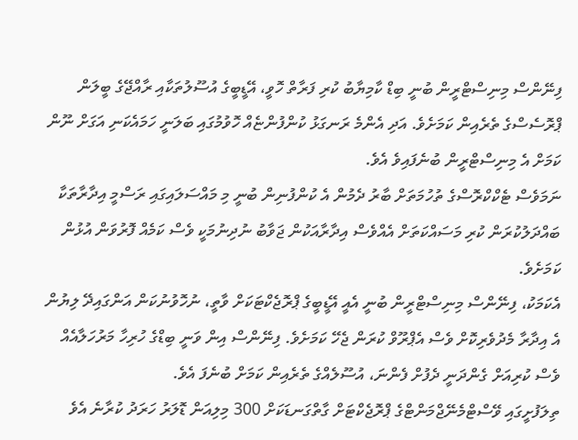ފިނޭންސް މިނިސްޓްރީން ބުނީ ބިޑް ކާމިޔާބު ކުރި ފަރާތް ހޮވީ، އޭޑީބީގެ އުސޫލުތަކާއި ރާއްޖޭގެ ބީލަން ޕްރޮސެސްގެ ތެރެއިން ކަމަށެވެ. އަދި އެންމެ ރަނގަޅު ކުންފުންޏެއް ހޮވުމުގައި ބަލަނީ ހަމައެކަނި އަގަށް ނޫން ކަމަށް އެ މިނިސްޓްރީން ބުނެފައިވެ އެވެ.
ނަމަވެސް ޓެކްކްރޮސްގެ ތުހުމަތަށް ބާރު ދެމުން އެ ކުންފުނިން ބުނީ މި މައްސަލައިގައި ރަސްމީ އިދާރާތަކާ ބައްދަލުކުރަން ކުރި މަސައްކަތަށް އެއްވެސް އިދާރާއަކުން ޖަވާބު ނުދިނުމަކީ ވެސް ކަމެއް ފޮރުވަން އުޅުން ކަމަށެވެ.
އެކަމަކު، ފިނޭންސް މިނިސްޓްރީން ބުނީ އެއީ އޭޑީބީގެ ޕްރޮޖެކްޓަކަށް ވާތީ، ނުހޮވުނުކަން އަންގައިދޭ ލިޔުން އެ އިދާރާ މެދުވެރިކޮށް ވެސް އެޕްރޫވް ކުރަން ޖެހޭ ކަމަށެވެ. ފިނޭންސް އިން ވަނީ ބިޑްގެ ހުރިހާ މަރުހަލާއެއް ވެސް ކުރިއަށް ގެންދަނީ ދެފުށް ފެންނަ، އުސޫލެއްގެ ތެރެއިން ކަމަށް ބުނެފަ އެވެ.
ތިލަފުށީގައި ވޭސްޓްމެނޭޖްމަންޓްގެ ޕްރޮޖެކްޓަށް ގާތްގަނޑަކަށް 300 މިލިއަން ޑޮލަރު ހަރަދު ކުރާނެ އެވެ